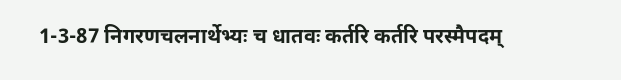1-3-87 निगरणचलनार्थेभ्यः च धातवः कर्तरि कर्तरि परस्मैपदम्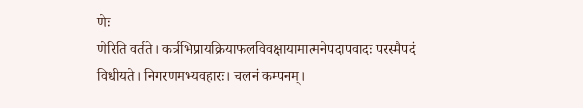णेः
णेरिति वर्तते। कर्त्रभिप्रायक्रियाफलविवक्षायामात्मनेपदापवादः परस्मैपदं विधीयते। निगरणमभ्यवहारः। चलनं कम्पनम्।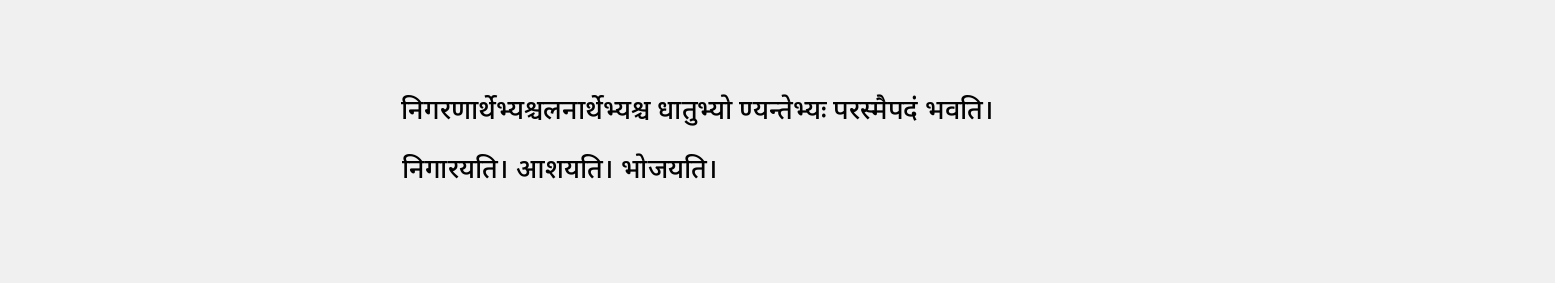निगरणार्थेभ्यश्चलनार्थेभ्यश्च धातुभ्यो ण्यन्तेभ्यः परस्मैपदं भवति। निगारयति। आशयति। भोजयति।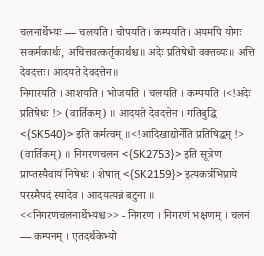चलनार्थेभ्यः — चलयति। चोपयति। कम्पयति। अयमपि योगः सकर्मकार्थः, अचित्तवत्कर्तृकार्थश्च॥ अदेः प्रतिषेधो वक्तव्यः॥ अत्ति देवदत्तः। आदयते देवदत्तेन॥
निगारयति । आशयति । भोजयति । चलयति । कम्पयति ।<!अदेः प्रतिषेधः !> (वार्तिकम्) ॥ आदयते देवदत्तेन । गतिबुद्धि <{SK540}> इति कर्मत्वम् ॥<!आदिखाद्योर्नेति प्रतिषिद्धम् !> (वार्तिकम्) ॥ निगरणचलन <{SK2753}> इति सूत्रेण प्राप्तस्यैवायं निषेधः । शेषात् <{SK2159}> इत्यकर्त्रभिप्राये परस्मैपदं स्यादेव । आदयत्यन्नं बटुना ॥
<<निगरणचलनार्थेभ्यश्च>> - निगरण । निगरणं भक्षणम् । चलनं — कम्पनम् । एतदर्थकेभ्यो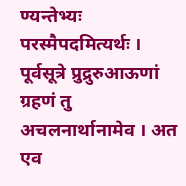ण्यन्तेभ्यः परस्मैपदमित्यर्थः । पूर्वसूत्रे प्रुद्रुरुआऊणां ग्रहणं तु अचलनार्थानामेव । अत एव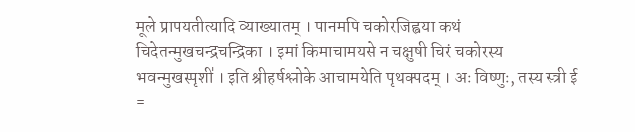मूले प्रापयतीत्यादि व्याख्यातम् । पानमपि चकोरजिह्वया कथं चिदेतन्मुखचन्द्रचन्द्रिका । इमां किमाचामयसे न चक्षुषी चिरं चकोरस्य भवन्मुखस्पृशी॑ । इति श्रीहर्षश्लोके आचामयेति पृथक्पदम् । अः विष्णुः, तस्य स्त्री ई =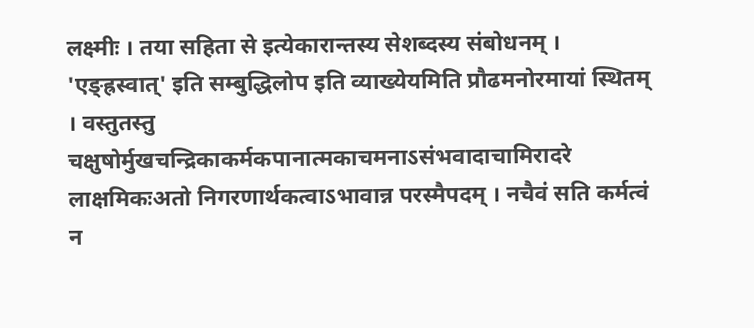लक्ष्मीः । तया सहिता से इत्येकारान्तस्य सेशब्दस्य संबोधनम् । 'एङ्ह्रस्वात्' इति सम्बुद्धिलोप इति व्याख्येयमिति प्रौढमनोरमायां स्थितम् । वस्तुतस्तु चक्षुषोर्मुखचन्द्रिकाकर्मकपानात्मकाचमनाऽसंभवादाचामिरादरे लाक्षमिकःअतो निगरणार्थकत्वाऽभावान्न परस्मैपदम् । नचैवं सति कर्मत्वं न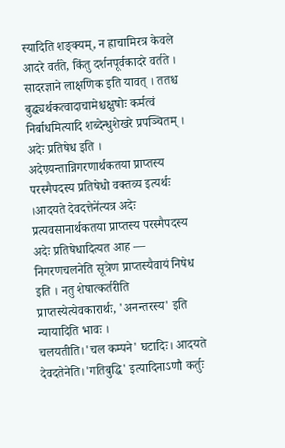स्यादिति शङ्क्यम्, न ह्राचामिरत्र केवले आदरे वर्तते, किंतु दर्शनपूर्वकादरे वर्तते । सादरज्ञाने लाक्षणिक इति यावत् । ततश्च बुद्ध्यर्थकत्वादाचामेश्चक्षुषोः कर्मत्वं निर्बाधमित्यादि शब्देन्धुशेखरे प्रपञ्चितम् । अदेः प्रतिषेध इति । अदेण्र्यन्तान्निगरणार्थकतया प्राप्तस्य परस्मैपदस्य प्रतिषेधो वक्तव्य इत्यर्थः ।आदयते देवदत्तेने॑त्यत्र अदेः प्रत्यवसानार्थकतया प्राप्तस्य परस्मैपदस्य अदेः प्रतिषेधादित्यत आह — निगरणचलनेति सूत्रेण प्राप्तस्यैवायं निषेध इति । नतु शेषात्कर्तरीति प्राप्तस्येत्येवकारार्थः, 'अनन्तरस्य' इति न्यायादिति भावः ।
चलयतीति।'चल कम्पने' घटादिः। आदयते देवदतेनेति।'गतिबुद्धि' इत्यादिनाऽणौ कर्तुः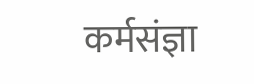कर्मसंज्ञा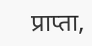प्राप्ता,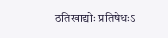ठतिखाद्योः प्रतिषेधःऽ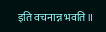इति वचनान्न भवति॥